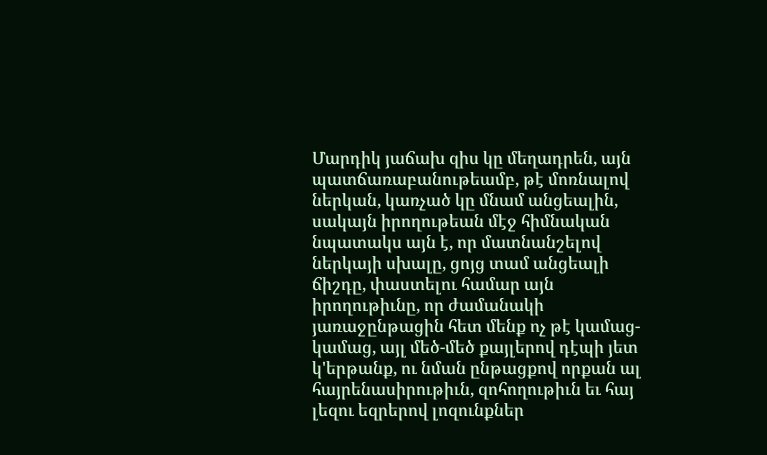Մարդիկ յաճախ զիս կը մեղադրեն, այն պատճառաբանութեամբ, թէ մոռնալով ներկան, կառչած կը մնամ անցեալին, սակայն իրողութեան մէջ հիմնական նպատակս այն է, որ մատնանշելով ներկայի սխալը, ցոյց տամ անցեալի ճիշդը, փաստելու համար այն իրողութիւնը, որ ժամանակի յառաջընթացին հետ մենք ոչ թէ կամաց-կամաց, այլ մեծ-մեծ քայլերով դէպի յետ կ'երթանք, ու նման ընթացքով որքան ալ հայրենասիրութիւն, զոհողութիւն եւ հայ լեզու եզրերով լոզունքներ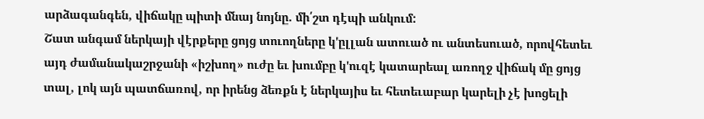արձագանգեն, վիճակը պիտի մնայ նոյնը. մի՛շտ դէպի անկում:
Շատ անգամ ներկայի վէրքերը ցոյց տուողները կ'ըլլան ատուած ու անտեսուած, որովհետեւ այդ ժամանակաշրջանի «իշխող» ուժը եւ խումբը կ'ուզէ կատարեալ առողջ վիճակ մը ցոյց տալ, լոկ այն պատճառով, որ իրենց ձեռքն է ներկայիս եւ հետեւաբար կարելի չէ խոցելի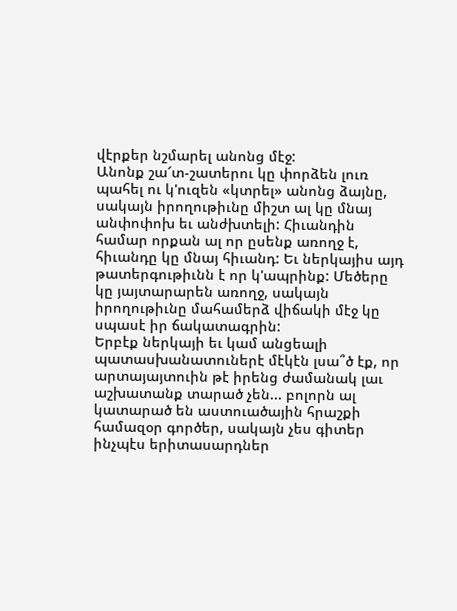վէրքեր նշմարել անոնց մէջ:
Անոնք շա՜տ-շատերու կը փորձեն լուռ պահել ու կ'ուզեն «կտրել» անոնց ձայնը, սակայն իրողութիւնը միշտ ալ կը մնայ անփոփոխ եւ անժխտելի: Հիւանդին համար որքան ալ որ ըսենք առողջ է, հիւանդը կը մնայ հիւանդ: Եւ ներկայիս այդ թատերգութիւնն է որ կ'ապրինք: Մեծերը կը յայտարարեն առողջ, սակայն իրողութիւնը մահամերձ վիճակի մէջ կը սպասէ իր ճակատագրին:
Երբէք ներկայի եւ կամ անցեալի պատասխանատուներէ մէկէն լսա՞ծ էք, որ արտայայտուին թէ իրենց ժամանակ լաւ աշխատանք տարած չեն... բոլորն ալ կատարած են աստուածային հրաշքի համազօր գործեր, սակայն չես գիտեր ինչպէս երիտասարդներ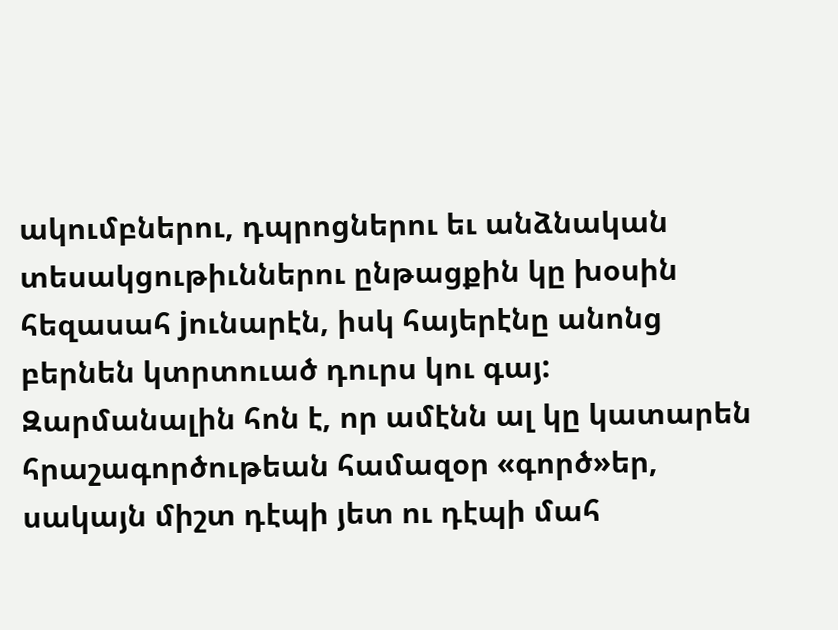ակումբներու, դպրոցներու եւ անձնական տեսակցութիւններու ընթացքին կը խօսին հեզասահ jունարէն, իսկ հայերէնը անոնց բերնեն կտրտուած դուրս կու գայ: Զարմանալին հոն է, որ ամէնն ալ կը կատարեն հրաշագործութեան համազօր «գործ»եր, սակայն միշտ դէպի յետ ու դէպի մահ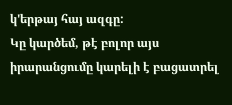կ'երթայ հայ ազգը:
Կը կարծեմ, թէ բոլոր այս իրարանցումը կարելի է բացատրել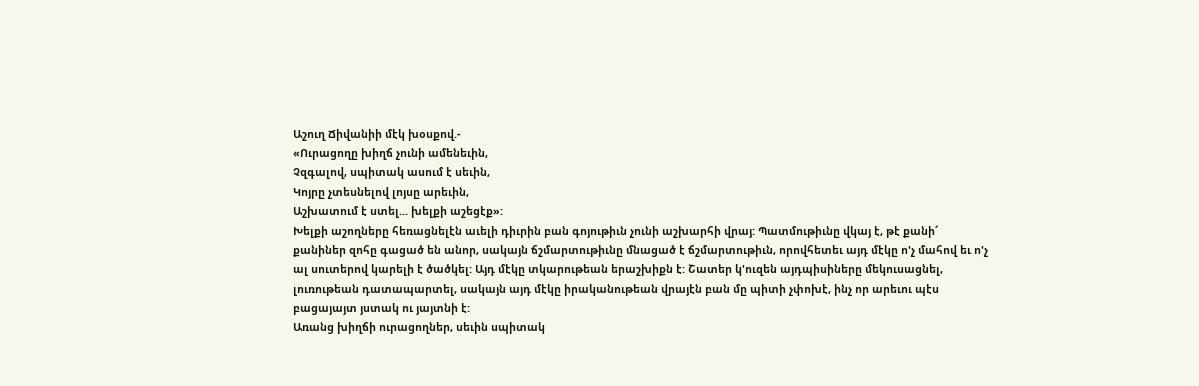Աշուղ Ճիվանիի մէկ խօսքով.-
«Ուրացողը խիղճ չունի ամենեւին,
Չզգալով, սպիտակ ասում է սեւին,
Կոյրը չտեսնելով լոյսը արեւին,
Աշխատում է ստել... խելքի աշեցէք»:
Խելքի աշողները հեռացնելէն աւելի դիւրին բան գոյութիւն չունի աշխարհի վրայ: Պատմութիւնը վկայ է, թէ քանի՜ քանիներ զոհը գացած են անոր, սակայն ճշմարտութիւնը մնացած է ճշմարտութիւն, որովհետեւ այդ մէկը ո'չ մահով եւ ո'չ ալ սուտերով կարելի է ծածկել: Այդ մէկը տկարութեան երաշխիքն է: Շատեր կ'ուզեն այդպիսիները մեկուսացնել, լուռութեան դատապարտել, սակայն այդ մէկը իրականութեան վրայէն բան մը պիտի չփոխէ, ինչ որ արեւու պէս բացայայտ յստակ ու յայտնի է:
Առանց խիղճի ուրացողներ, սեւին սպիտակ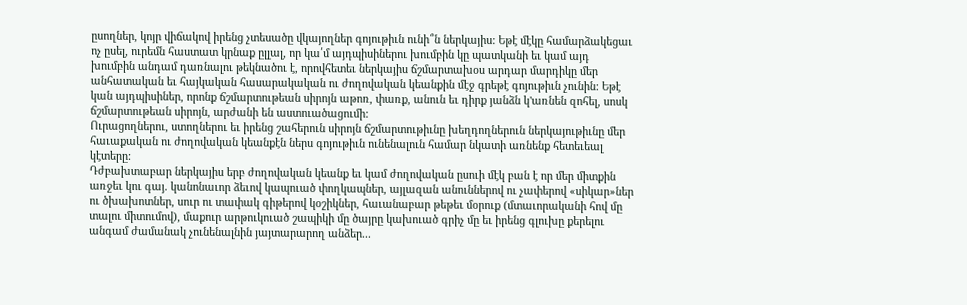ըսողներ, կոյր վիճակով իրենց չտեսածը վկայողներ գոյութիւն ունի՞ն ներկայիս: Եթէ մէկը համարձակեցաւ ոչ ըսել, ուրեմն հաստատ կրնաք ըլլալ, որ կա՛մ այդպիսիներու խումբին կը պատկանի եւ կամ այդ խումբին անդամ դառնալու թեկնածու է, որովհետեւ ներկայիս ճշմարտախօս արդար մարդիկը մեր անհատական եւ հայկական հասարակական ու ժողովական կեանքին մէջ գրեթէ գոյութիւն չունին: Եթէ կան այդպիսիներ, որոնք ճշմարտութեան սիրոյն աթոռ, փառք, անուն եւ դիրք յանձն կ'առնեն զոհել, սոսկ ճշմարտութեան սիրոյն, արժանի են աստուածացումի:
Ուրացողներու, ստողներու եւ իրենց շահերուն սիրոյն ճշմարտութիւնը խեղդողներուն ներկայութիւնը մեր հաւաքական ու ժողովական կեանքէն ներս գոյութիւն ունենալուն համար նկատի առնենք հետեւեալ կէտերը:
Դժբախտաբար ներկայիս երբ ժողովական կեանք եւ կամ ժողովական ըսուի մէկ բան է որ մեր միտքին առջեւ կու գայ. կանոնաւոր ձեւով կապուած փողկապներ, այլազան անուններով ու չափերով «սիկար»ներ ու ծխախոտներ, սուր ու տափակ գիթերով կօշիկներ, հաւանաբար թեթեւ մօրուք (մտաւորականի հով մը տալու միտումով), մաքուր արթուկուած շապիկի մը ծայրը կախուած գրիչ մը եւ իրենց գլուխը քերելու անգամ ժամանակ չունենալնին յայտարարող անձեր...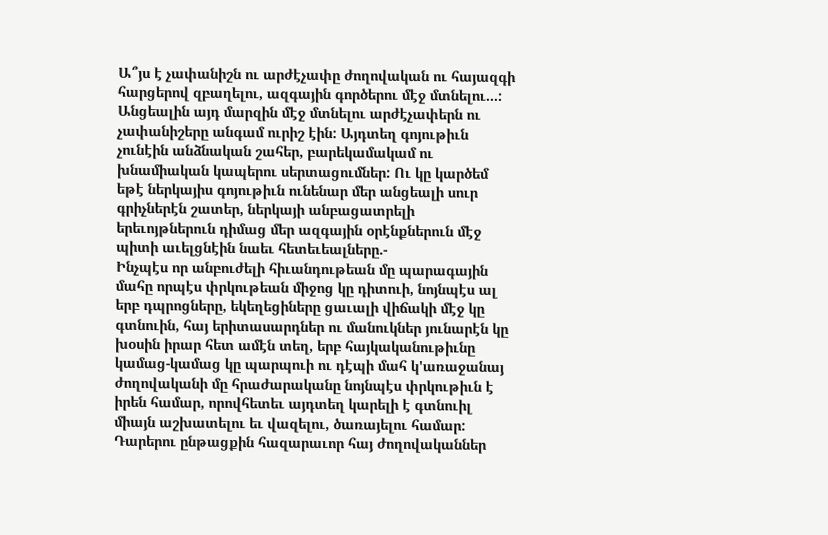Ա՞յս է չափանիշն ու արժէչափը ժողովական ու հայազգի հարցերով զբաղելու, ազգային գործերու մէջ մտնելու...:
Անցեալին այդ մարզին մէջ մտնելու արժէչափերն ու չափանիշերը անգամ ուրիշ էին: Այդտեղ գոյութիւն չունէին անձնական շահեր, բարեկամակամ ու խնամիական կապերու սերտացումներ: Ու կը կարծեմ եթէ ներկայիս գոյութիւն ունենար մեր անցեալի սուր գրիչներէն շատեր, ներկայի անբացատրելի երեւոյթներուն դիմաց մեր ազգային օրէնքներուն մէջ պիտի աւելցնէին նաեւ հետեւեալները.-
Ինչպէս որ անբուժելի հիւանդութեան մը պարագային մահը որպէս փրկութեան միջոց կը դիտուի, նոյնպէս ալ երբ դպրոցները, եկեղեցիները ցաւալի վիճակի մէջ կը գտնուին, հայ երիտասարդներ ու մանուկներ յունարէն կը խօսին իրար հետ ամէն տեղ, երբ հայկականութիւնը կամաց-կամաց կը պարպուի ու դէպի մահ կ'առաջանայ ժողովականի մը հրաժարականը նոյնպէս փրկութիւն է իրեն համար, որովհետեւ այդտեղ կարելի է գտնուիլ միայն աշխատելու եւ վազելու, ծառայելու համար:
Դարերու ընթացքին հազարաւոր հայ ժողովականներ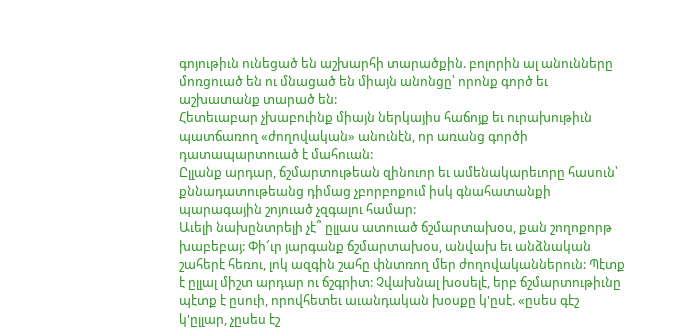գոյութիւն ունեցած են աշխարհի տարածքին. բոլորին ալ անունները մոռցուած են ու մնացած են միայն անոնցը՝ որոնք գործ եւ աշխատանք տարած են:
Հետեւաբար չխաբուինք միայն ներկայիս հաճոյք եւ ուրախութիւն պատճառող «ժողովական» անունէն, որ առանց գործի դատապարտուած է մահուան:
Ըլլանք արդար, ճշմարտութեան զինուոր եւ ամենակարեւորը հասուն՝ քննադատութեանց դիմաց չբորբոքում իսկ գնահատանքի պարագային շոյուած չզգալու համար:
Աւելի նախընտրելի չէ՞ ըլլաս ատուած ճշմարտախօս, քան շողոքորթ խաբեբայ: Փի՜ւր յարգանք ճշմարտախօս, անվախ եւ անձնական շահերէ հեռու, լոկ ազգին շահը փնտռող մեր ժողովականներուն: Պէտք է ըլլալ միշտ արդար ու ճշգրիտ: Չվախնալ խօսելէ, երբ ճշմարտութիւնը պէտք է ըսուի, որովհետեւ աւանդական խօսքը կ'ըսէ. «ըսես գէշ կ'ըլլար, չըսես էշ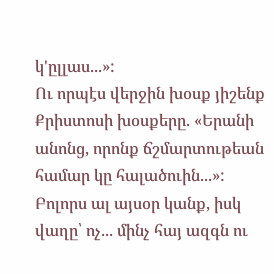կ'ըլլաս...»:
Ու որպէս վերջին խօսք յիշենք Քրիստոսի խօսքերը. «Երանի անոնց, որոնք ճշմարտութեան համար կը հալածուին...»:
Բոլորս ալ այսօր կանք, իսկ վաղը՝ ոչ... մինչ հայ ազգն ու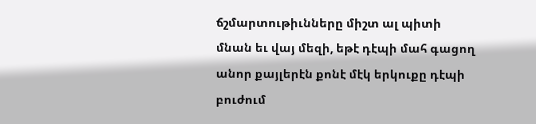ճշմարտութիւնները միշտ ալ պիտի մնան եւ վայ մեզի, եթէ դէպի մահ գացող անոր քայլերէն քոնէ մէկ երկուքը դէպի բուժում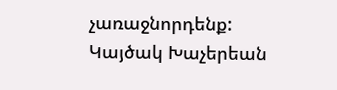չառաջնորդենք:
Կայծակ Խաչերեան